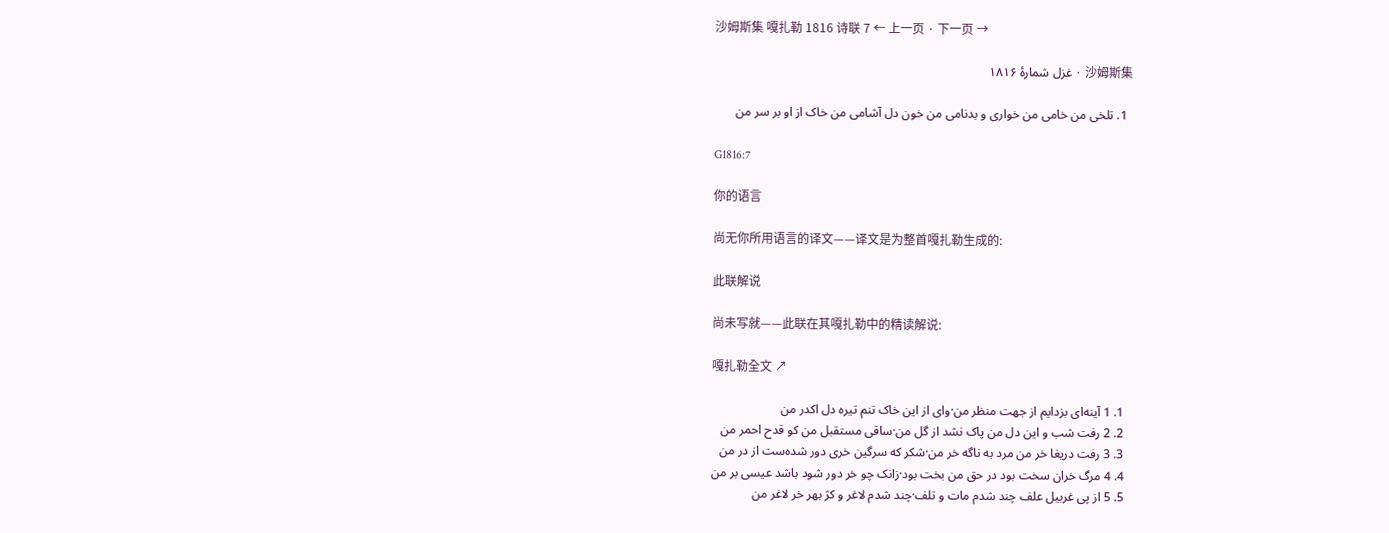沙姆斯集 嘎扎勒 1816 诗联 7 ← 上一页 · 下一页 →

沙姆斯集 · غزل شمارهٔ ۱۸۱۶

  1. تلخی من خامی من خواری و بدنامی من خون دل آشامی من خاک از او بر سر من

G1816:7

你的语言

尚无你所用语言的译文——译文是为整首嘎扎勒生成的:

此联解说

尚未写就——此联在其嘎扎勒中的精读解说:

嘎扎勒全文 ↗

  1. 1 آینه‌ای بزدایم از جهت منظر من·وای از این خاک تنم تیره دل اکدر من
  2. 2 رفت شب و این دل من پاک نشد از گل من·ساقی مستقبل من کو قدح احمر من
  3. 3 رفت دریغا خر من مرد به ناگه خر من·شکر که سرگین خری دور شده‌ست از در من
  4. 4 مرگ خران سخت بود در حق من بخت بود·زانک چو خر دور شود باشد عیسی بر من
  5. 5 از پی غربیل علف چند شدم مات و تلف·چند شدم لاغر و کژ بهر خر لاغر من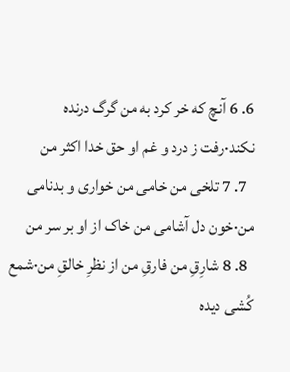6. 6 آنچ که خر کرد به من گرگ درنده نکند·رفت ز درد و غم او حق خدا اکثر من
  7. 7 تلخی من خامی من خواری و بدنامی من·خون دل آشامی من خاک از او بر سر من
  8. 8 شارِقِ من فارقِ من از نظرِ خالقِ من·شمع کُشی دیده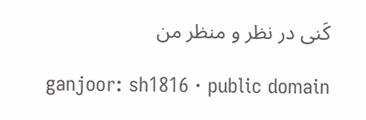کَنی در نظر و منظر من

ganjoor: sh1816 · public domain